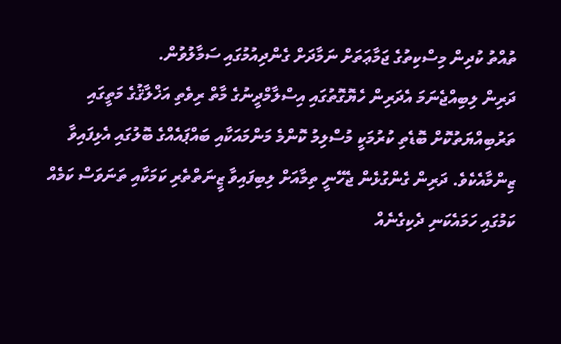ތުއްތު ކުދިން މިސްކިތުގެ ޖަމާޢަތަށް ނަމާދަށް ގެންދިއުމުގައި ސަމާލުވުން.
ދަރިން ލިބިއްޖެނަމަ އެދަރިން ހެޔޮގޮތުގައި އިސްލާމްދީނުގެ މާތް ރިވެތި އަޚްލާޤުގެ މަތީގައި ތަރުބިއްޔަތުކޮށް ބޮޑެތި ކުރުމަކީ މުސްލިމު ކޮންމެ މަންމައަކާއި ބައްޕައެއްގެ ބޮލުގައި އެޅިފައިވާ ޒިންމާއެކެވެ. ދަރިން ގެންގުޅެން ޖެހޭނީ ތިމާއަށް ލިބިފައިވާ ޒީނަތްތެރި ކަމަކާއި ތަނަވަސް ކަމެއް ކަމުގައި ހަމައެކަނި ދެކިގެނެއް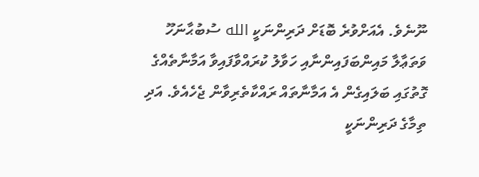ނޫނެވެ. އެއަށްވުރެ ބޮޑަށް ދަރިންނަކީ الله ސުބުޙާނަހޫ ވަތަޢާލާ މައިންބަފައިންނާއި ހަވާލު ކުރައްވާފައިވާ އަމާނާތެއްގެ ގޮތުގައި ބަލައިގެން އެ އަމާނާތައް ރައްކާތެރިވާން ޖެހެއެވެ. އަދި ތިމާގެ ދަރިންނަކީ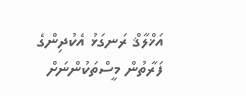އަޚްލާޤް ރަނގަޅު އެކުދިންގެ ފަރާތުން މީސްތަކުންނަށް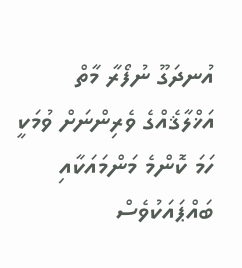އުނދަގޫ ނުފޯރާ މާތް އަޚްލާޤެއްގެ ވެރިންނަށް ވުމަކީ ހަމަ ކޮންމެ މަންމައަކާއި ބައްޕައަކުވެސް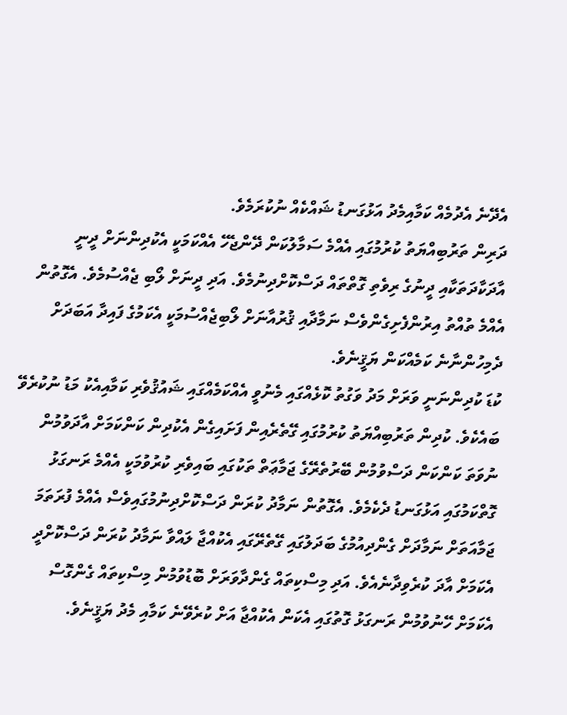އެދޭނެ އެދުމެއް ކަމާއިމެދު އަޅުގަނޑު ޝައްކެއް ނުކުރަމެވެ.
ދަރިން ތަރުބިއްޔަތު ކުރުމުގައި އެއްމެ ސަމާލުކަން ދޭންޖެހޭ އެއްކަމަކީ އެކުދިންނަށް ދީނީ އާދަކާދަތަކާއި ދީނުގެ ރިވެތި ގޮތްތައް ދަސްކޮށްދިނުމެވެ. އަދި ދީނަށް ލޯބި ޖެއްސުމެވެ. އެގޮތުން އެއްމެ ތުއްތު އިރުންފެށިގެންވެސް ނަމާދާއި ޤުރުއާނަށް ލޯބިޖެއްސުމަކީ އެކަމުގެ ފައިދާ އަބަދަށް ދެމިހުންނާނެ ކަމެއްކަން ޔަޤީނެވެ.
ކުޑަ ކުދިންނަނީ ވަރަށް މަދު ވަގުތު ކޮޅެއްގައި މެނުވީ އެއްކަމެއްގައި ޝައުޤުވެރި ކަމާއިއެކު މަޑު ނުކުރެވޭ ބައެކެވެ. ކުދިން ތަރުބިއްޔަތު ކުރުމުގައި ގޭތެރެއިން ފަށައިގެން އެކުދިން ކަންކަމަށް އާދަވުމުން ނުވަތަ ކަންކަން ދަސްވުމުން ބޭރުތެރޭގެ ޖަމާޢަތް ތަކުގައި ބައިވެރި ކުރުވުމަކީ އެއްމެ ރަނގަޅު ގޮތްކަމުގައި އަޅުގަނޑު ދެކެމެވެ. އެގޮތުން ނަމާދު ކުރަން ދަސްކޮށްދިނުމުގައިވެސް އެއްމެ ފުރަތަމަ ޖަމާއަތަށް ނަމާދަށް ގެންދިއުމުގެ ބަދަލުގައި ގޭތެރޭގައި އެކުއްޖާ ލައްވާ ނަމާދު ކުރަން ދަސްކޮށްދީ އެކަމަށް އާދަ ކުރެވިދާނެއެވެ. އަދި މިސްކިތައް ގެންދާވަރަށް ބޮޑުވުމުން މިސްކިތައް ގެންގޮސް އެކަމަށް ހޭނުވުމުން ރަނގަޅު ގޮތުގައި އެކަން އެކުއްޖާ އަށް ކުރެވޭނެ ކަމާއި މެދު ޔަޤީނެވެ.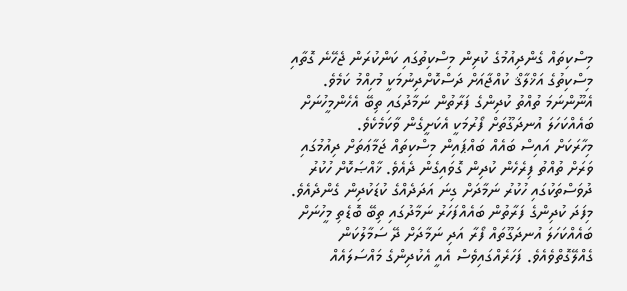މިސްކިތައް ގެންދިއުމުގެ ކުރިން މިސްކިތުގައި ކަންކުރަން ޖެހޭނެ ގޮތާއި މިސްކިތުގެ އަޚްލާޤް ކުއްޖާއަށް ދަސްކޮށްދިނުމަކީ މުހިއްމު ކަމެވެ. އެނޫންނަމަ ތުއްތު ކުދިންގެ ފަރާތުން ނަމާދުގައި ތިބޭ އެހެންމީހުނަށް ބައެއްކަހަލަ އުނދަގޫތަށް ފޯރުމަކީ އެކަށީގެން ވާކަމެކެވެ.
މިހާރަކަށް އައިސް ބައެއް ބައްޕައިން މިސްކިތައް ޖަމާޢަތަށް ދިއުމުގައި ވަރަށް ތުއްތު ފިރެހެން ކުދިން ގޮވައިގެން ދެއެވެ. ޚާއްޞަކޮށް ހުކުރު ދުވަސްތަކުގައި ހުކުރު ނަމާދަށް ގިނަ އަދަދެއްގެ ކުޑަކުދިން ގެންދެއެވެ. މިފަދަ ކުދިންގެ ފަރާތުން ބައެއްފަހަރު ނަމާދުގައި ތިބޭ ބޮޑެތި މީހުނަށް ބައެއްކަހަލަ އުނދަގޫތައް ފޯރާ އަދި ނަމާދަށް ދޭ ސަމާލުކަން ގެއްލޭގޮތްވެއެވެ. ފަހަރެއްގައިވެސް އެއީ އެކުދިންގެ މައްސަލައެއް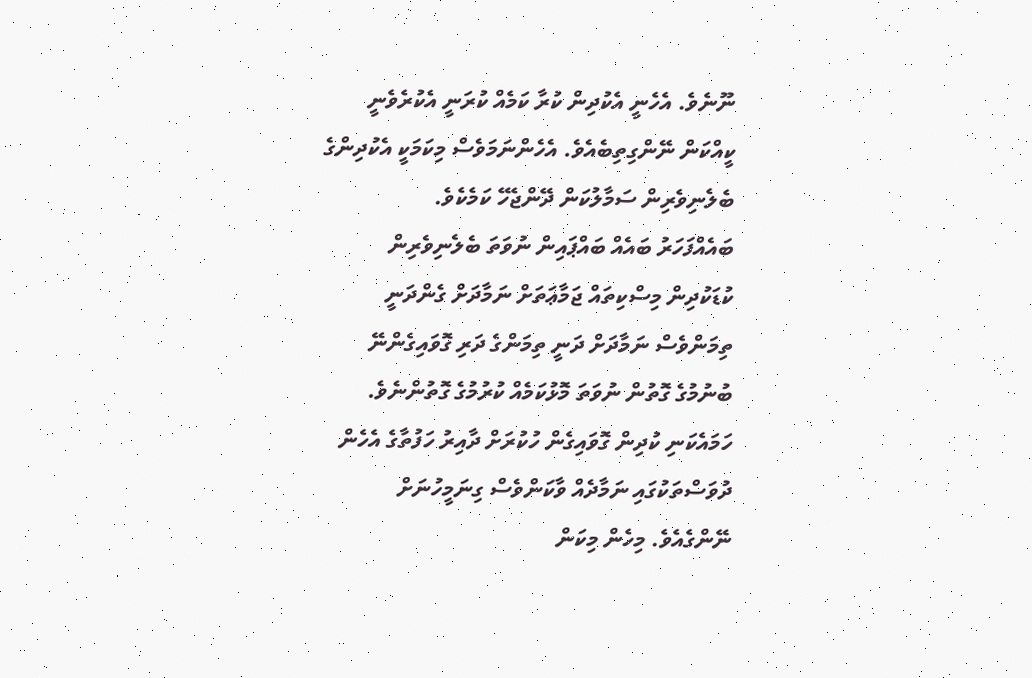ނޫނެވެ. އެހެނީ އެކުދިން ކުރާ ކަމެއް ކުރަނީ އެކުރެވެނީ ކީއްކަން ނޭންގިތިބެއެވެ. އެހެންނަމަވެސް މިކަމަކީ އެކުދިންގެ ބެލެނިވެރިން ސަމާލުކަން ދޭންޖެހޭ ކަމެކެވެ.
ބައެއްފަހަރު ބައެއް ބައްޕައިން ނުވަތަ ބެލެނިވެރިން ކުޑަކުދިން މިސްކިތައް ޖަމާޢަތަށް ނަމާދަށް ގެންދަނީ ތިމަންވެސް ނަމާދަށް ދަނީ ތިމަންގެ ދަރި ގޮވައިގެންނޭ ބުނުމުގެ ގޮތުން ނުވަތަ މޮޅުކަމެއް ކުރުމުގެ ގޮތުންނެވެ. ހަމައެކަނި ކުދިން ގޮވައިގެން ހުކުރަށް ދާއިރު ހަފުތާގެ އެހެން ދުވަސްތަކުގައި ނަމާދެއް ވާކަންވެސް ގިނަމީހުނަށް ނޭންގެއެވެ. މިހެން މިކަން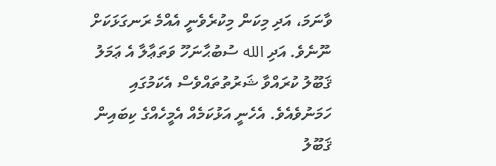ވާނަމަ، އަދި މިކަން މިކުރެވެނީ އެއްމެ ރަނގަޅަކަށް ނޫނެވެ. އަދި الله ސުބުޙާނަހޫ ވަތަޢާލާ އެ ޢަމަލު ޤަބޫލު ކުރައްވާ ޝަރުތުތައްވެސް އެކަމުގައި ހަމަނުވެއެވެ. އެހެނީ އަޅުކަމެއް އެމީހެއްގެ ކިބައިން ޤަބޫލު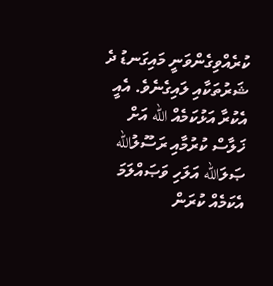ކުރެއްވިގެންވަނީ މައިގަނޑު ދެ ޝަރުތަކާއި ލައިގެނެވެ. އެއީ އެކުރާ އަޅުކަމެއް الله އަށް ޚަލާސް ކުރުމާއި ރަސޫލުالله ޞަލަالله އަލަހި ވަޞައްލަމަ އެކަމެއް ކުރަން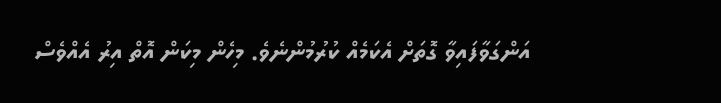އަންގަވާފައިވާ ގޮތަށް އެކަމެއް ކުރުމުންނެވެ. މިހެން މިކަން އޮތް އިރު އެއްވެސް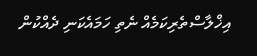އިޚްލާސްތެރިކަމެއް ނެތި ހަމައެކަނި ދެއްކުން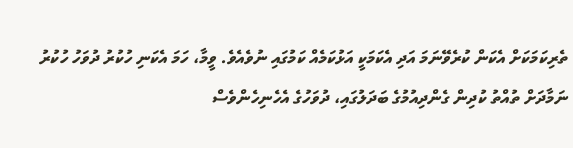ތެރިކަމަކަށް އެކަން ކުރެވޭނަމަ އަދި އެކަމަކީ އަޅުކަމެއް ކަމުގައި ނުވެއެވެ. ވީމާ، ހަމަ އެކަނި ހުކުރު ދުވަހު ހުކުރު ނަމާދަށް ތުއްތު ކުދިން ގެންދިއުމުގެ ބަދަލުގައި، ދުވަހުގެ އެހެނިހެންވެސް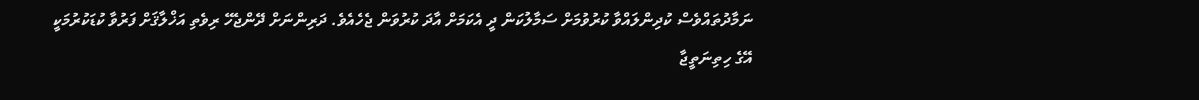ނަމާދުތައްވެސް ކުދިންލައްވާ ކުރުވުމަށް ސަމާލުކަން ދީ އެކަމަށް އާދަ ކުރުވަން ޖެހެއެވެ. ދަރިންނަށް ދޭންޖެހޭ ރިވެތި އަޚްލާޤަށް ފަރުވާ ކުޑަކުރުމަކީ އޭގެ ހިތިނަތީޖާ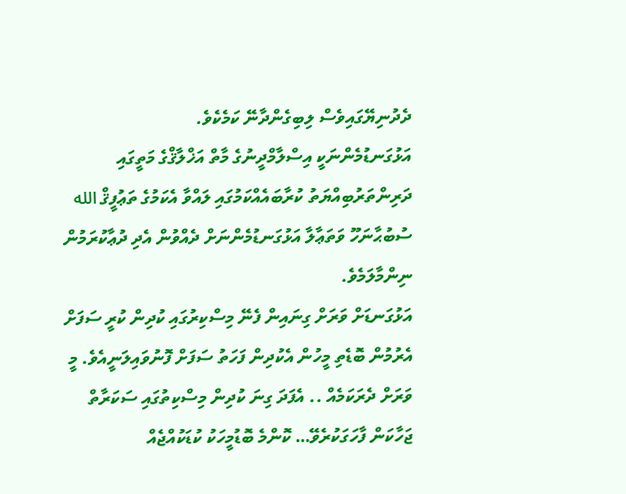ދެދުނިޔޭގައިވެސް ލިބިގެންދާނޭ ކަމެކެވެ.
އަޅުގަނޑުމެންނަކީ އިސްލާމްދީނުގެ މާތް އަޚްލާޤްގެ މަތީގައި ދަރިންތަރުބިއްޔަތު ކުރާބައެއްކަމުގައި ލައްވާ އެކަމުގެ ތަޢުފީޤް الله ސުބުޙާނަހޫ ވަތަޢާލާ އަޅުގަނޑުމެންނަށް ދެއްވުން އެދި ދުޢާކުރަމުން ނިންމާލަމެވެ.
އަޅުގަނޑަށް ވަރަށް ގިނައިން ފެނޭ މިސްކިރުގައި ކުދިން ކުރީ ސަފަށް އެރުމުން ބޮޑެތި މީހުން އެކުދިން ފަހަތު ސަފަށް ފޮނުވައިލަނީއެވެ. މީ ވަރަށް ދެރަކަމެއް .. އެފަދަ ގިނަ ކުދިން މިސްކިތުގައި ސަކަރާތް ޖަހާކަން ފާހަގަކުރެވޭ… ކޮންމެ ބޮޑުމީހަކު ކުޑަކުއްޖެއް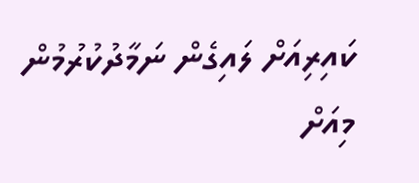ކައިރިއަށް ލައިގެން ނަމާދުކުރުމުން މިއަށް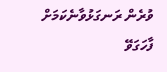ވުރެން ރަނގަޅުވާނެކަމަށް ފާހަގަވޭ